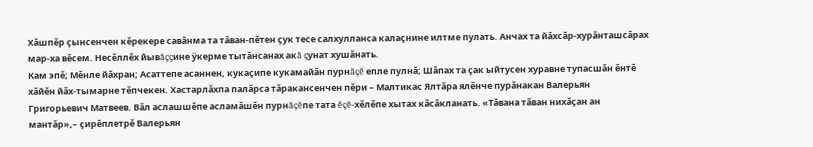Хăшпĕр çынсенчен кĕрекере савăнма та тăван-пĕтен çук тесе салхулланса калаçнине илтме пулать. Анчах та йăхсăр-хурăнташсăрах мар-ха вĕсем. Несĕллĕх йывăççине ÿкерме тытăнсанах акă çунат хушăнать.
Кам эпĕ; Мĕнле йăхран; Асаттепе асаннен, кукаçипе кукамайăн пурнăçĕ епле пулнă; Шăпах та çак ыйтусен хуравне тупасшăн ĕнтĕ хăйĕн йăх-тымарне тĕпчекен. Хастарлăхпа палăрса тăракансенчен пĕри – Малтикас Ялтăра ялĕнче пурăнакан Валерьян Григорьевич Матвеев. Вăл аслашшĕпе асламăшĕн пурнăçĕпе тата ĕçĕ-хĕлĕпе хытах кăсăкланать. «Тăвана тăван нихăçан ан мантăр»,– çирĕплетрĕ Валерьян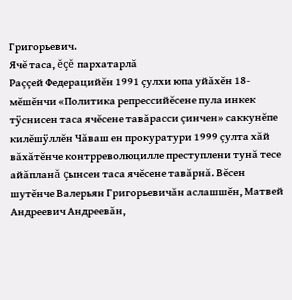Григорьевич.
Ячĕ таса, ĕçĕ пархатарлă
Раççей Федерацийĕн 1991 çулхи юпа уйăхĕн 18-мĕшĕнчи «Политика репрессийĕсене пула инкек тÿснисен таса ячĕсене тавăрасси çинчен» саккунĕпе килĕшÿллĕн Чăваш ен прокуратури 1999 çулта хăй вăхăтĕнче контрреволюцилле преступлени тунă тесе айăпланă çынсен таса ячĕсене тавăрнă. Вĕсен шутĕнче Валерьян Григорьевичăн аслашшĕн, Матвей Андреевич Андреевăн,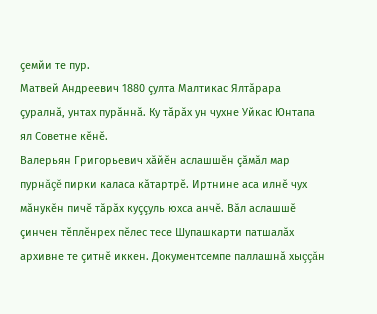çемйи те пур.
Матвей Андреевич 1880 çулта Малтикас Ялтăрара çуралнă, унтах пурăннă. Ку тăрăх ун чухне Уйкас Юнтапа ял Советне кĕнĕ.
Валерьян Григорьевич хăйĕн аслашшĕн çăмăл мар пурнăçĕ пирки каласа кăтартрĕ. Иртнине аса илнĕ чух мăнукĕн пичĕ тăрăх куççуль юхса анчĕ. Вăл аслашшĕ çинчен тĕплĕнрех пĕлес тесе Шупашкарти патшалăх архивне те çитнĕ иккен. Документсемпе паллашнă хыççăн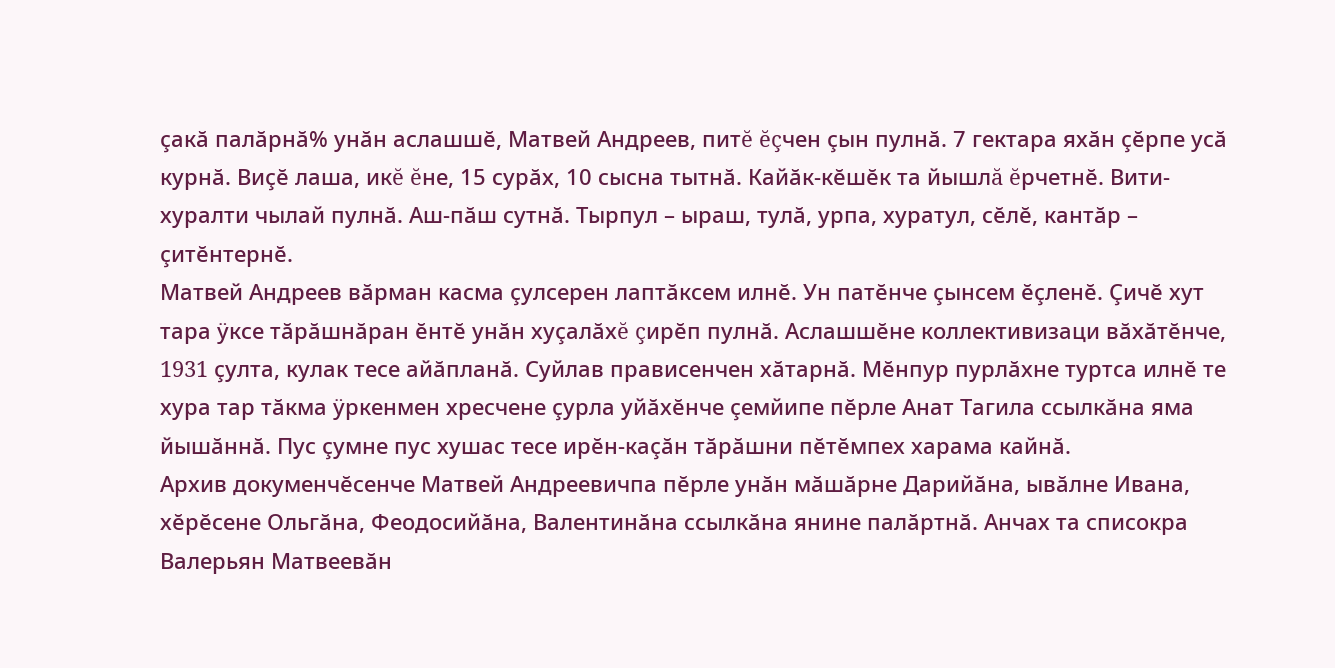çакă палăрнă% унăн аслашшĕ, Матвей Андреев, питĕ ĕçчен çын пулнă. 7 гектара яхăн çĕрпе усă курнă. Виçĕ лаша, икĕ ĕне, 15 сурăх, 10 сысна тытнă. Кайăк-кĕшĕк та йышлă ĕрчетнĕ. Вити-хуралти чылай пулнă. Аш-пăш сутнă. Тырпул – ыраш, тулă, урпа, хуратул, сĕлĕ, кантăр – çитĕнтернĕ.
Матвей Андреев вăрман касма çулсерен лаптăксем илнĕ. Ун патĕнче çынсем ĕçленĕ. Çичĕ хут тара ÿксе тăрăшнăран ĕнтĕ унăн хуçалăхĕ çирĕп пулнă. Аслашшĕне коллективизаци вăхăтĕнче, 1931 çулта, кулак тесе айăпланă. Суйлав прависенчен хăтарнă. Мĕнпур пурлăхне туртса илнĕ те хура тар тăкма ÿркенмен хресчене çурла уйăхĕнче çемйипе пĕрле Анат Тагила ссылкăна яма йышăннă. Пус çумне пус хушас тесе ирĕн-каçăн тăрăшни пĕтĕмпех харама кайнă.
Архив докуменчĕсенче Матвей Андреевичпа пĕрле унăн мăшăрне Дарийăна, ывăлне Ивана, хĕрĕсене Ольгăна, Феодосийăна, Валентинăна ссылкăна янине палăртнă. Анчах та списокра Валерьян Матвеевăн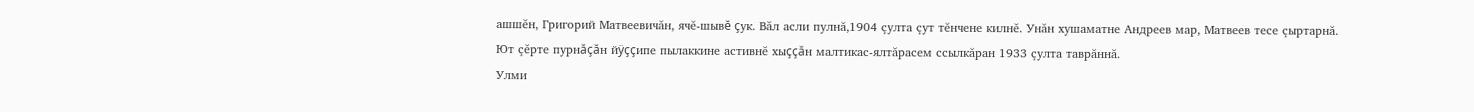ашшĕн, Григорий Матвеевичăн, ячĕ-шывĕ çук. Вăл асли пулнă,1904 çулта çут тĕнчене килнĕ. Унăн хушаматне Андреев мар, Матвеев тесе çыртарнă.
Ют çĕрте пурнăçăн йÿççипе пылаккине астивнĕ хыççăн малтикас-ялтăрасем ссылкăран 1933 çулта таврăннă.
Улми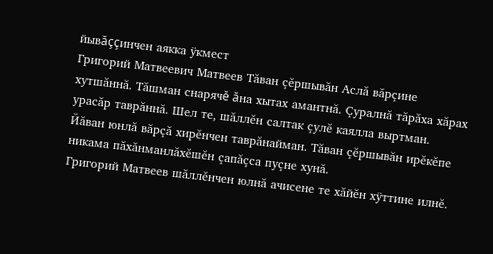йывăççинчен аякка ÿкмест
Григорий Матвеевич Матвеев Тăван çĕршывăн Аслă вăрçине хутшăннă. Тăшман снарячĕ ăна хытах амантнă. Çуралнă тăрăха хăрах урасăр таврăннă. Шел те, шăллĕн салтак çулĕ каялла выртман. Йăван юнлă вăрçă хирĕнчен таврăнайман. Тăван çĕршывăн ирĕкĕпе никама пăхăнманлăхĕшĕн çапăçса пуçне хунă.
Григорий Матвеев шăллĕнчен юлнă ачисене те хăйĕн хÿттине илнĕ.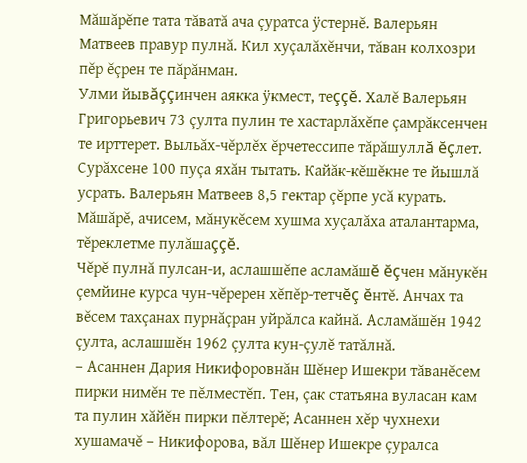Мăшăрĕпе тата тăватă ача çуратса ÿстернĕ. Валерьян Матвеев правур пулнă. Кил хуçалăхĕнчи, тăван колхозри пĕр ĕçрен те пăрăнман.
Улми йывăççинчен аякка ÿкмест, теççĕ. Халĕ Валерьян Григорьевич 73 çулта пулин те хастарлăхĕпе çамрăксенчен те ирттерет. Выльăх-чĕрлĕх ĕрчетессипе тăрăшуллă ĕçлет. Сурăхсене 100 пуçа яхăн тытать. Кайăк-кĕшĕкне те йышлă усрать. Валерьян Матвеев 8,5 гектар çĕрпе усă курать. Мăшăрĕ, ачисем, мăнукĕсем хушма хуçалăха аталантарма, тĕреклетме пулăшаççĕ.
Чĕрĕ пулнă пулсан-и, аслашшĕпе асламăшĕ ĕçчен мăнукĕн çемйине курса чун-чĕререн хĕпĕр-тетчĕç ĕнтĕ. Анчах та вĕсем тахçанах пурнăçран уйрăлса кайнă. Асламăшĕн 1942 çулта, аслашшĕн 1962 çулта кун-çулĕ татăлнă.
– Асаннен Дария Никифоровнăн Шĕнер Ишекри тăванĕсем пирки нимĕн те пĕлместĕп. Тен, çак статьяна вуласан кам та пулин хăйĕн пирки пĕлтерĕ; Асаннен хĕр чухнехи хушамачĕ – Никифорова, вăл Шĕнер Ишекре çуралса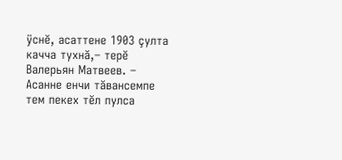ÿснĕ, асаттене 1903 çулта качча тухнă,– терĕ Валерьян Матвеев. – Асанне енчи тăвансемпе тем пекех тĕл пулса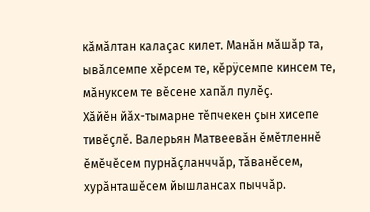кăмăлтан калаçас килет. Манăн мăшăр та, ывăлсемпе хĕрсем те, кĕрÿсемпе кинсем те, мăнуксем те вĕсене хапăл пулĕç.
Хăйĕн йăх-тымарне тĕпчекен çын хисепе тивĕçлĕ. Валерьян Матвеевăн ĕмĕтленнĕ ĕмĕчĕсем пурнăçланччăр, тăванĕсем, хурăнташĕсем йышлансах пыччăр.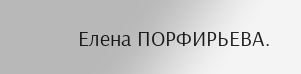Елена ПОРФИРЬЕВА.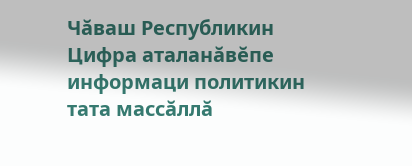Чăваш Республикин Цифра аталанăвĕпе информаци политикин тата массăллă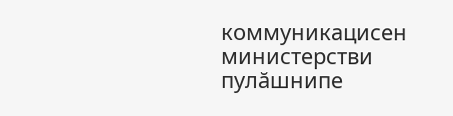коммуникацисен министерстви пулăшнипе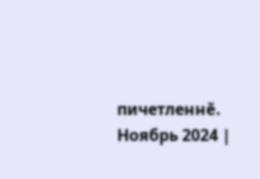пичетленнĕ.
Ноябрь 2024 |